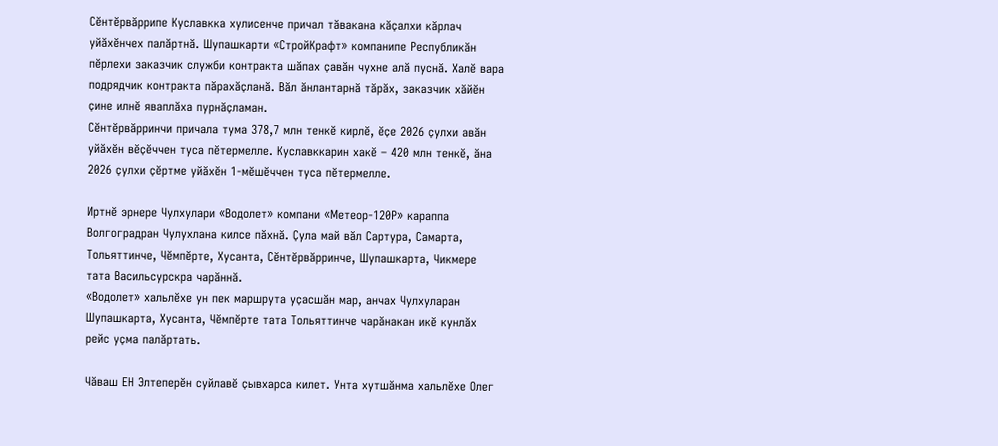Сӗнтӗрвӑррипе Куславкка хулисенче причал тӑвакана кӑҫалхи кӑрлач уйӑхӗнчех палӑртнӑ. Шупашкарти «СтройКрафт» компанипе Республикӑн пӗрлехи заказчик служби контракта шӑпах ҫавӑн чухне алӑ пуснӑ. Халӗ вара подрядчик контракта пӑрахӑҫланӑ. Вӑл ӑнлантарнӑ тӑрӑх, заказчик хӑйӗн ҫине илнӗ яваплӑха пурнӑҫламан.
Сӗнтӗрвӑрринчи причала тума 378,7 млн тенкӗ кирлӗ, ӗҫе 2026 ҫулхи авӑн уйӑхӗн вӗҫӗччен туса пӗтермелле. Куславккарин хакӗ – 420 млн тенкӗ, ӑна 2026 ҫулхи ҫӗртме уйӑхӗн 1-мӗшӗччен туса пӗтермелле.

Иртнӗ эрнере Чулхулари «Водолет» компани «Метеор-120Р» караппа Волгоградран Чулухлана килсе пӑхнӑ. Ҫула май вӑл Сартура, Самарта, Тольяттинче, Чӗмпӗрте, Хусанта, Сӗнтӗрвӑрринче, Шупашкарта, Чикмере тата Васильсурскра чарӑннӑ.
«Водолет» хальлӗхе ун пек маршрута уҫасшӑн мар, анчах Чулхуларан Шупашкарта, Хусанта, Чӗмпӗрте тата Тольяттинче чарӑнакан икӗ кунлӑх рейс уҫма палӑртать.

Чӑваш ЕН Элтеперӗн суйлавӗ ҫывхарса килет. Унта хутшӑнма хальлӗхе Олег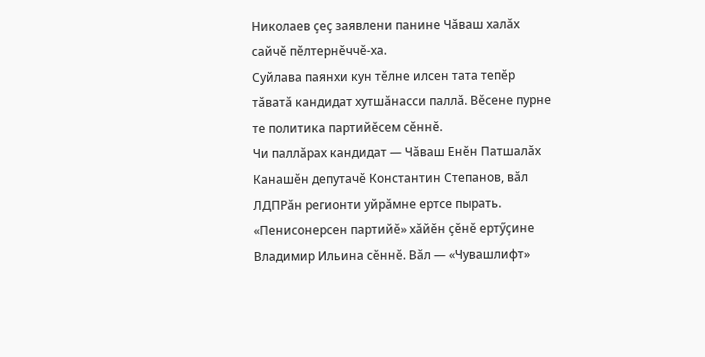Николаев ҫеҫ заявлени панине Чӑваш халӑх сайчӗ пӗлтернӗччӗ-ха.
Суйлава паянхи кун тӗлне илсен тата тепӗр тӑватӑ кандидат хутшӑнасси паллӑ. Вӗсене пурне те политика партийӗсем сӗннӗ.
Чи паллӑрах кандидат — Чӑваш Енӗн Патшалӑх Канашӗн депутачӗ Константин Степанов, вӑл ЛДПРӑн регионти уйрӑмне ертсе пырать.
«Пенисонерсен партийӗ» хӑйӗн ҫӗнӗ ертӳҫине Владимир Ильина сӗннӗ. Вӑл — «Чувашлифт»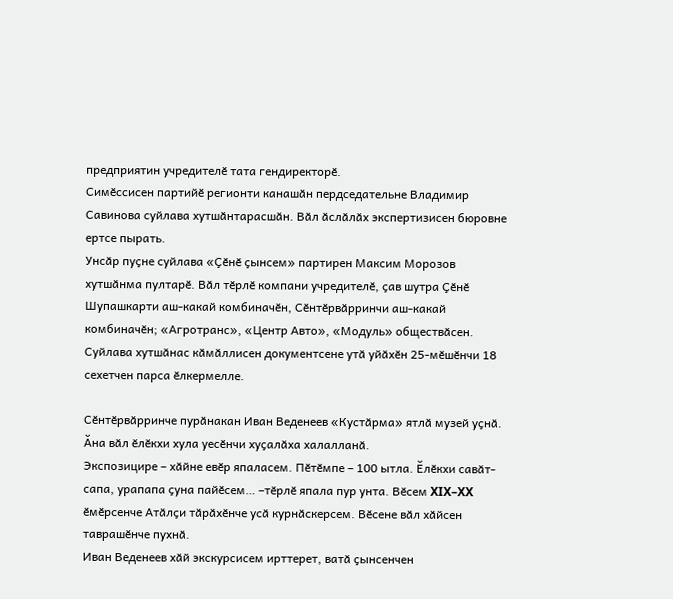предприятин учредителӗ тата гендиректорӗ.
Симӗссисен партийӗ регионти канашӑн пердседательне Владимир Савинова суйлава хутшӑнтарасшӑн. Вӑл ӑслӑлӑх экспертизисен бюровне ертсе пырать.
Унсӑр пуҫне суйлава «Ҫӗнӗ ҫынсем» партирен Максим Морозов хутшӑнма пултарӗ. Вӑл тӗрлӗ компани учредителӗ, ҫав шутра Ҫӗнӗ Шупашкарти аш-какай комбиначӗн, Сӗнтӗрвӑрринчи аш-какай комбиначӗн; «Агротранс», «Центр Авто», «Модуль» обществӑсен.
Суйлава хутшӑнас кӑмӑллисен документсене утӑ уйӑхӗн 25-мӗшӗнчи 18 сехетчен парса ӗлкермелле.

Сӗнтӗрвӑрринче пурӑнакан Иван Веденеев «Кустӑрма» ятлӑ музей уҫнӑ. Ӑна вӑл ӗлӗкхи хула уесӗнчи хуҫалӑха халалланӑ.
Экспозицире – хӑйне евӗр япаласем. Пӗтӗмпе – 100 ытла. Ӗлӗкхи савӑт-сапа, урапапа ҫуна пайӗсем… –тӗрлӗ япала пур унта. Вӗсем XIX–XX ӗмӗрсенче Атӑлҫи тӑрӑхӗнче усӑ курнӑскерсем. Вӗсене вӑл хӑйсен таврашӗнче пухнӑ.
Иван Веденеев хӑй экскурсисем ирттерет, ватӑ ҫынсенчен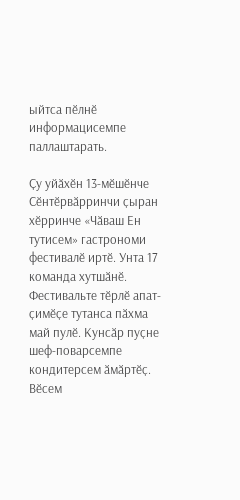ыйтса пӗлнӗ информацисемпе паллаштарать.

Ҫу уйӑхӗн 13-мӗшӗнче Сӗнтӗрвӑрринчи ҫыран хӗрринче «Чӑваш Ен тутисем» гастрономи фестивалӗ иртӗ. Унта 17 команда хутшӑнӗ.
Фестивальте тӗрлӗ апат-ҫимӗҫе тутанса пӑхма май пулӗ. Кунсӑр пуҫне шеф-поварсемпе кондитерсем ӑмӑртӗҫ. Вӗсем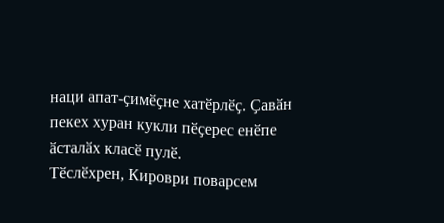наци апат-ҫимӗҫне хатӗрлӗҫ. Ҫавӑн пекех хуран кукли пӗҫерес енӗпе ӑсталӑх класӗ пулӗ.
Тӗслӗхрен, Кироври поварсем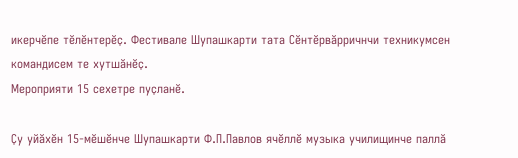икерчӗпе тӗлӗнтерӗҫ. Фестивале Шупашкарти тата Сӗнтӗрвӑрричнчи техникумсен командисем те хутшӑнӗҫ.
Мероприяти 15 сехетре пуҫланӗ.

Ҫу уйӑхӗн 15-мӗшӗнче Шупашкарти Ф.П.Павлов ячӗллӗ музыка училищинче паллӑ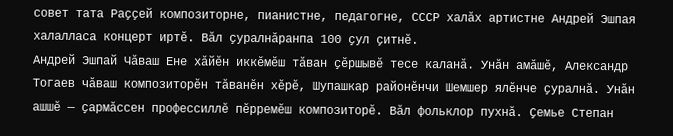совет тата Раҫҫей композиторне, пианистне, педагогне, СССР халӑх артистне Андрей Эшпая халалласа концерт иртӗ. Вӑл ҫуралнӑранпа 100 ҫул ҫитнӗ.
Андрей Эшпай Чӑваш Ене хӑйӗн иккӗмӗш тӑван ҫӗршывӗ тесе каланӑ. Унӑн амӑшӗ, Александр Тогаев чӑваш композиторӗн тӑванӗн хӗрӗ, Шупашкар районӗнчи Шемшер ялӗнче ҫуралнӑ. Унӑн ашшӗ — ҫармӑссен профессиллӗ пӗрремӗш композиторӗ. Вӑл фольклор пухнӑ. Ҫемье Степан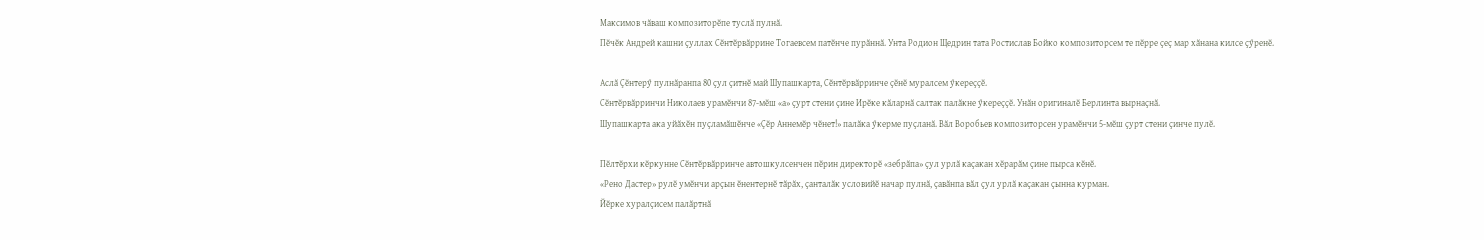Максимов чӑваш композиторӗпе туслӑ пулнӑ.
Пӗчӗк Андрей кашни ҫуллах Сӗнтӗрвӑррине Тогаевсем патӗнче пурӑннӑ. Унта Родион Щедрин тата Ростислав Бойко композиторсем те пӗрре ҫеҫ мар хӑнана килсе ҫӳренӗ.

Аслӑ Ҫӗнтерӳ пулнӑранпа 80 ҫул ҫитнӗ май Шупашкарта, Сӗнтӗрвӑрринче ҫӗнӗ муралсем ӳкереҫҫӗ.
Сӗнтӗрвӑрринчи Николаев урамӗнчи 87-мӗш «а» ҫурт стени ҫине Ирӗке кӑларнӑ салтак палӑкне ӳкереҫҫӗ. Унӑн оригиналӗ Берлинта вырнаҫнӑ.
Шупашкарта ака уйӑхӗн пуҫламӑшӗнче «Ҫӗр Аннемӗр чӗнет!» палӑка ӳкерме пуҫланӑ. Вӑл Воробьев композиторсен урамӗнчи 5-мӗш ҫурт стени ҫинче пулӗ.

Пӗлтӗрхи кӗркунне Сӗнтӗрвӑрринче автошкулсенчен пӗрин директорӗ «зебрӑпа» ҫул урлӑ каҫакан хӗрарӑм ҫине пырса кӗнӗ.
«Рено Дастер» рулӗ умӗнчи арҫын ӗнентернӗ тӑрӑх, ҫанталӑк условийӗ начар пулнӑ, ҫавӑнпа вӑл ҫул урлӑ каҫакан ҫынна курман.
Йӗрке хуралҫисем палӑртнӑ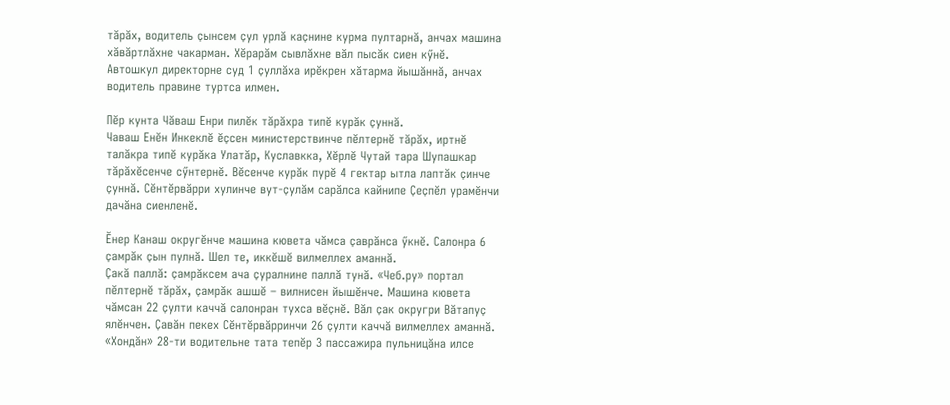тӑрӑх, водитель ҫынсем ҫул урлӑ каҫнине курма пултарнӑ, анчах машина хӑвӑртлӑхне чакарман. Хӗрарӑм сывлӑхне вӑл пысӑк сиен кӳнӗ.
Автошкул директорне суд 1 ҫуллӑха ирӗкрен хӑтарма йышӑннӑ, анчах водитель правине туртса илмен.

Пӗр кунта Чӑваш Енри пилӗк тӑрӑхра типӗ курӑк ҫуннӑ.
Чаваш Енӗн Инкеклӗ ӗҫсен министерствинче пӗлтернӗ тӑрӑх, иртнӗ талӑкра типӗ курӑка Улатӑр, Куславкка, Хӗрлӗ Чутай тара Шупашкар тӑрӑхӗсенче сӳнтернӗ. Вӗсенче курӑк пурӗ 4 гектар ытла лаптӑк ҫинче ҫуннӑ. Сӗнтӗрвӑрри хулинче вут-ҫулӑм сарӑлса кайнипе Ҫеҫпӗл урамӗнчи дачӑна сиенленӗ.

Ӗнер Канаш округӗнче машина кювета чӑмса ҫаврӑнса ӳкнӗ. Салонра 6 ҫамрӑк ҫын пулнӑ. Шел те, иккӗшӗ вилмеллех аманнӑ.
Ҫакӑ паллӑ: ҫамрӑксем ача ҫуралнине паллӑ тунӑ. «Чеб.ру» портал пӗлтернӗ тӑрӑх, ҫамрӑк ашшӗ – вилнисен йышӗнче. Машина кювета чӑмсан 22 ҫулти каччӑ салонран тухса вӗҫнӗ. Вӑл ҫак округри Вӑтапуҫ ялӗнчен. Ҫавӑн пекех Сӗнтӗрвӑрринчи 26 ҫулти каччӑ вилмеллех аманнӑ. «Хондӑн» 28-ти водительне тата тепӗр 3 пассажира пульницӑна илсе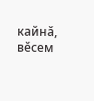кайнӑ, вӗсем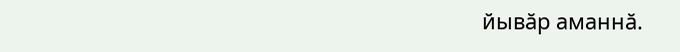йывӑр аманнӑ.